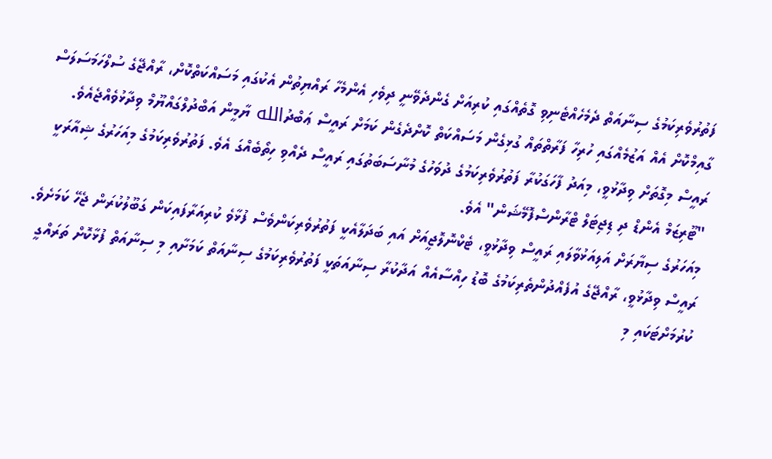ފަތުރުވެރިކަމުގެ ސިނާއަތް ދެމެހެއްޓެނިވި ގޮތެއްގައި ކުރިއަށް ގެންދެވޭނީ ދިވެހި އެންމެހާ ރައްޔިތުން އެކުގައި މަސައްކަތްކޮށް، ރާއްޖޭގެ ސުލްހަމަސަލަސް ގާއިމްކޮށް އެއް އަޒުމެއްގައި ހުރިހާ ފަރާތްތައް ގުޅިގެން މަސައްކަތް ކޮށްދެގެން ކަމަށް ރައީސް ޢަބްދުالله ޔާމީން އަބްދުލްގައްޔޫމް ވިދާޅުވެއްޖެއެވެ.
ރައީސް މިގޮތަށް ވިދާޅުވީ، މިއަދު ފާހަގަކުރާ ފަތުރުވެރިކަމުގެ ދުވަހުގެ މުނާސަބަތުގައި ރައީސް ދެއްވި ހިތޯބެއްގަ އެވެ. ފަތުރުވެރިކަމުގެ މިއަހަރުގެ ޝިއާރަކީ "ޓޫރިޒަމް އެންޑް ދި ޑިޖިޓަލް ޓްރާންސްފޮމޭޝަން" އެވެ.
މިއަހަރުގެ ސިޔާރަށް އަލިއަޅުވާލައި ރައީސް ވިދާޅުވީ، ޓެކްނޮލޮޖީއަށް އައި ބަދަލާއެކީ ފަތުރުވެރިކަންވެސް ފުޅާވެ ކުރިއަރާފައިކަން ގަބޫލުކުރަން ޖެހޭ ކަމަށެވެ.
ރައީސް ވިދާޅުވީ، ރާއްޖޭގެ އުފެއްދުންތެރިކަމުގެ ބޮޑު ހިއްސާއެއް އަދާކުރާ ސިނާއަތަކީ ފަތުރުވެރިކަމުގެ ސިނާއަތް ކަމަށާއި މި ސިނާއަތް ފުޅާކޮށް ތަރައްގީ ކުރުމަށްޓަކައި މި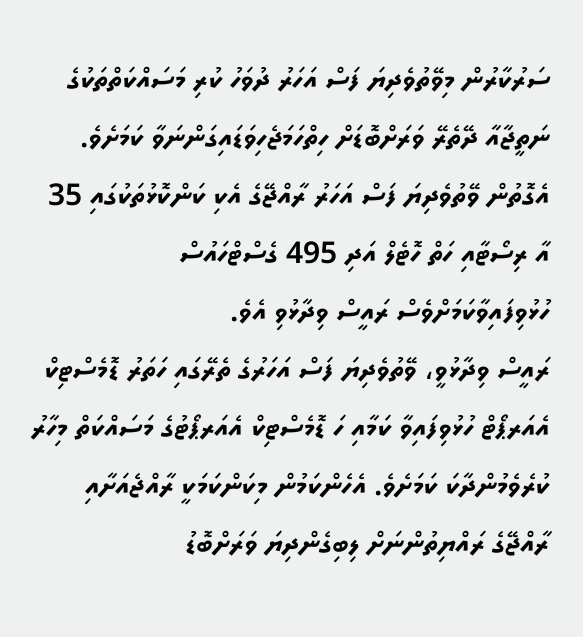ސަރުކާރުން މިވޭތުވެދިޔަ ފަސް އަހަރު ދުވަހު ކުރި މަސައްކަތްތަކުގެ ނަތީޖާއާ ދޭތެރޭ ވަރަށްބޮޑަށް ހިތްހަމަޖެހިވަޑައިގަންނަވާ ކަމަށެވެ. އެގޮތުން ވޭތުވެދިޔަ ފަސް އަހަރު ރާއްޖޭގެ އެކި ކަންކޮޅުތަކުގައި 35 އާ ރިސޯޓާއި ހަތް ހޮޓެލް އަދި 495 ގެސްޓްހައުސް ހުޅުވިފައިވާކަމަށްވެސް ރައީސް ވިދާޅުވި އެވެ.
ރައީސް ވިދާޅުވީ، ވޭތުވެދިޔަ ފަސް އަހަރުގެ ތެރޭގައި ހަތަރު ޑޮމެސްޓިކް އެއަރޕޯޓް ހުޅުވިފައިވާ ކަމާއި ހަ ޑޮމެސްޓިކް އެއަރޕޯޓުގެ މަސައްކަތް މިހާރު ކުރެވެމުންދާކަ ކަމަށެވެ. އެހެންކަމުން މިކަންކަމަކީ ރާއްޖެއަށާއި ރާއްޖޭގެ ރައްޔިތުންނަށް ލިބިގެންދިޔަ ވަރަށްބޮޑު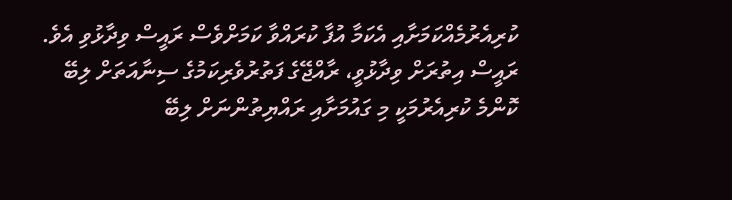ކުރިއެރުމެއްކަމަށާއި އެކަމާ އުފާ ކުރައްވާ ކަމަށްވެސް ރައީސް ވިދާޅުވި އެވެ.
ރައީސް އިތުރަށް ވިދާޅުވީ، ރާއްޖޭގެ ފަތުރުވެރިކަމުގެ ސިނާއަތަށް ލިބޭ ކޮންމެ ކުރިއެރުމަކީ މި ގައުމަށާއި ރައްޔިތުންނަށް ލިބޭ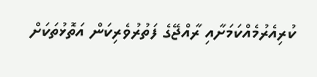ކުރިއެރުމެއްކަމަށާއި ރާއްޖޭގެ ފަތުރުވެރިކަން އަތޮޅުތަކަށް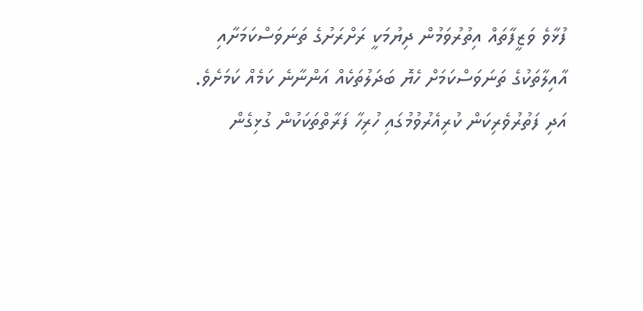ފުޅާވެ ވަޒީފާތައް އިތުރުވަމުން ދިޔުމަކީ ރަށްރަށުގެ ތަނަވަސްކަމަށާއި އާއިލާތަކުގެ ތަނަވަސްކަމަށް ހެޔޮ ބަދަލުތަކެއް އަންނާނެ ކަމެއް ކަމަށެވެ. އަދި ފަތުރުވެރިކަން ކުރިއެރުވުމުގައި ހުރިހާ ފަރާތްތަކަކުން ގުޅިގެން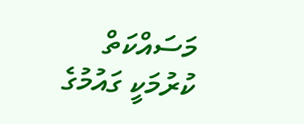މަސައްކަތް ކުރުމަކީ ގައުމުގެ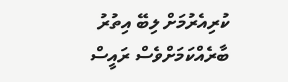ކުރިއެރުމަށް ލިބޭ އިތުރު ބާރެއްކަމަށްވެސް ރައީސް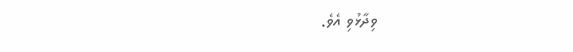ވިދާޅުވި އެވެ.